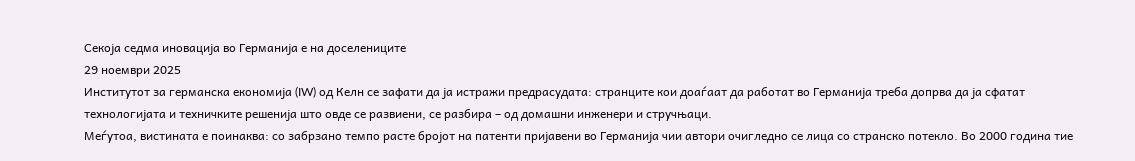Секоја седма иновација во Германија е на доселениците
29 ноември 2025
Институтот за германска економија (IW) од Келн се зафати да ја истражи предрасудата: странците кои доаѓаат да работат во Германија треба допрва да ја сфатат технологијата и техничките решенија што овде се развиени, се разбира – од домашни инженери и стручњаци.
Меѓутоа, вистината е поинаква: со забрзано темпо расте бројот на патенти пријавени во Германија чии автори очигледно се лица со странско потекло. Во 2000 година тие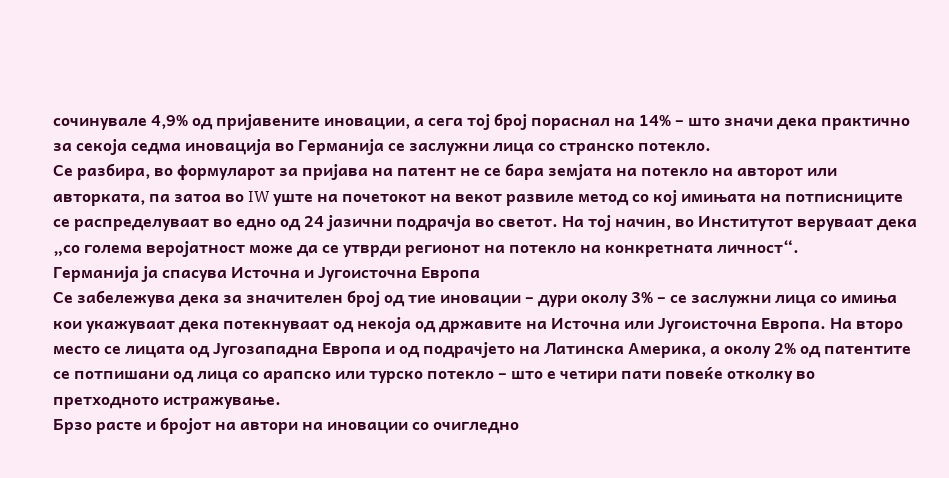сочинувале 4,9% од пријавените иновации, а сега тој број пораснал на 14% – што значи дека практично за секоја седма иновација во Германија се заслужни лица со странско потекло.
Се разбира, во формуларот за пријава на патент не се бара земјата на потекло на авторот или авторката, па затоа во IW уште на почетокот на векот развиле метод со кој имињата на потписниците се распределуваат во едно од 24 јазични подрачја во светот. На тој начин, во Институтот веруваат дека „со голема веројатност може да се утврди регионот на потекло на конкретната личност“.
Германија ја спасува Источна и Југоисточна Европа
Се забележува дека за значителен број од тие иновации – дури околу 3% – се заслужни лица со имиња кои укажуваат дека потекнуваат од некоја од државите на Источна или Југоисточна Европа. На второ место се лицата од Југозападна Европа и од подрачјето на Латинска Америка, а околу 2% од патентите се потпишани од лица со арапско или турско потекло – што е четири пати повеќе отколку во претходното истражување.
Брзо расте и бројот на автори на иновации со очигледно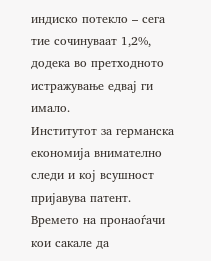индиско потекло – сега тие сочинуваат 1,2%, додека во претходното истражување едвај ги имало.
Институтот за германска економија внимателно следи и кој всушност пријавува патент. Времето на пронаоѓачи кои сакале да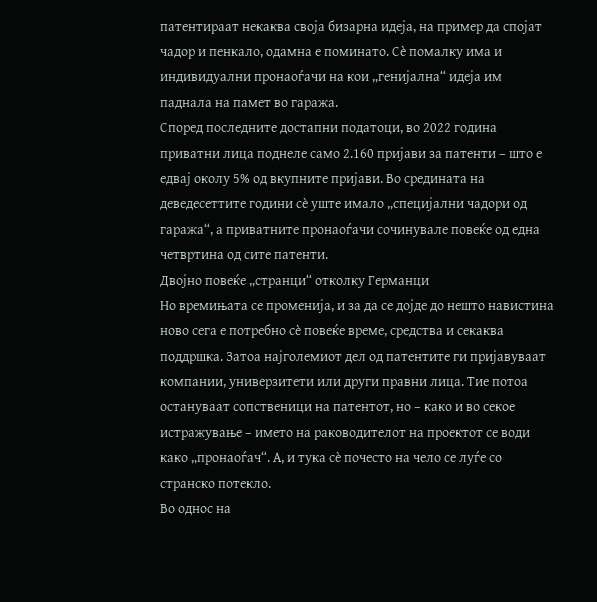патентираат некаква своја бизарна идеја, на пример да спојат чадор и пенкало, одамна е поминато. Сè помалку има и индивидуални пронаоѓачи на кои „генијална“ идеја им паднала на памет во гаража.
Според последните достапни податоци, во 2022 година приватни лица поднеле само 2.160 пријави за патенти – што е едвај околу 5% од вкупните пријави. Во средината на деведесеттите години сè уште имало „специјални чадори од гаража“, а приватните пронаоѓачи сочинувале повеќе од една четвртина од сите патенти.
Двојно повеќе „странци“ отколку Германци
Но времињата се променија, и за да се дојде до нешто навистина ново сега е потребно сè повеќе време, средства и секаква поддршка. Затоа најголемиот дел од патентите ги пријавуваат компании, универзитети или други правни лица. Тие потоа остануваат сопственици на патентот, но – како и во секое истражување – името на раководителот на проектот се води како „пронаоѓач“. А, и тука сè почесто на чело се луѓе со странско потекло.
Во однос на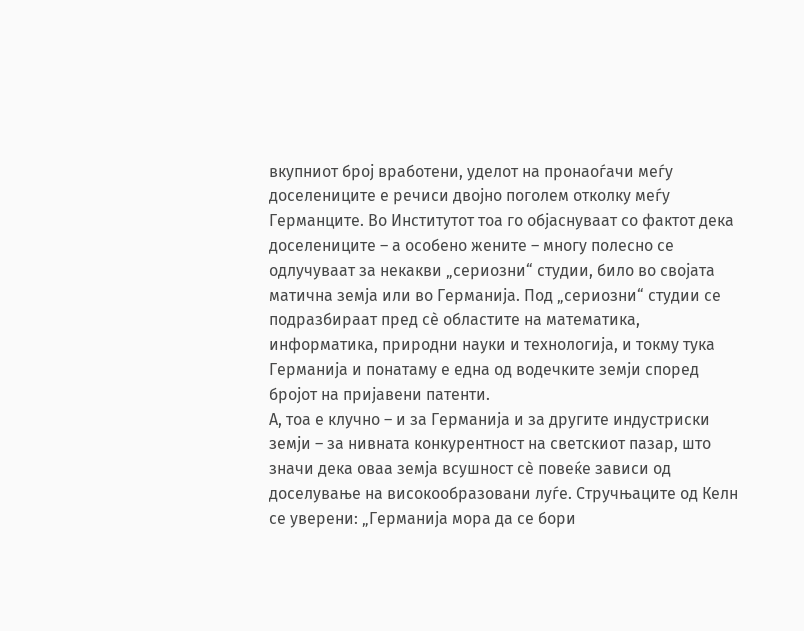вкупниот број вработени, уделот на пронаоѓачи меѓу доселениците е речиси двојно поголем отколку меѓу Германците. Во Институтот тоа го објаснуваат со фактот дека доселениците – а особено жените – многу полесно се одлучуваат за некакви „сериозни“ студии, било во својата матична земја или во Германија. Под „сериозни“ студии се подразбираат пред сè областите на математика, информатика, природни науки и технологија, и токму тука Германија и понатаму е една од водечките земји според бројот на пријавени патенти.
А, тоа е клучно – и за Германија и за другите индустриски земји – за нивната конкурентност на светскиот пазар, што значи дека оваа земја всушност сè повеќе зависи од доселување на високообразовани луѓе. Стручњаците од Келн се уверени: „Германија мора да се бори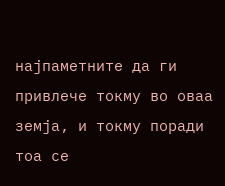најпаметните да ги привлече токму во оваа земја, и токму поради тоа се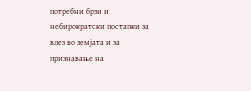потребни брзи и небирократски постапки за влез во земјата и за признавање на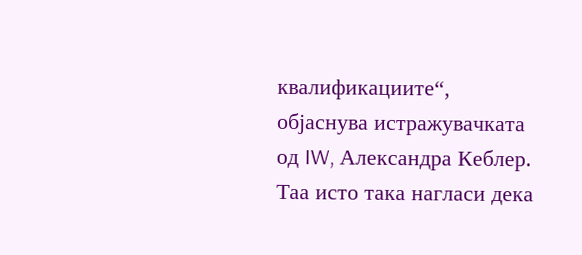квалификациите“, објаснува истражувачката од IW, Александра Кеблер. Таа исто така нагласи дека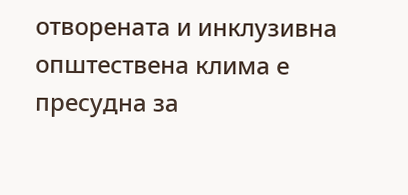отворената и инклузивна општествена клима е пресудна за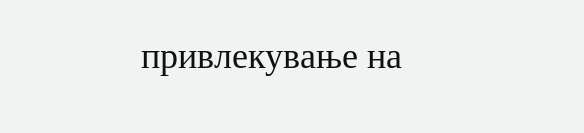привлекување на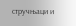стручњаци и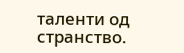таленти од странство.